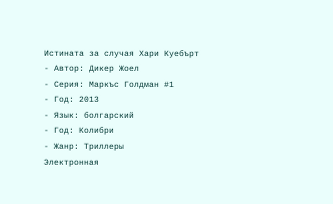Истината за случая Хари Куебърт
- Автор: Дикер Жоел
- Серия: Маркъс Голдман #1
- Год: 2013
- Язык: болгарский
- Год: Колибри
- Жанр: Триллеры
Электронная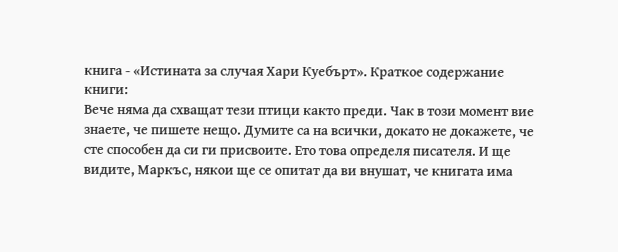книга - «Истината за случая Хари Куебърт». Краткое содержание книги:
Вече няма да схващат тези птици както преди. Чак в този момент вие знаете, че пишете нещо. Думите са на всички, докато не докажете, че сте способен да си ги присвоите. Ето това определя писателя. И ще видите, Маркъс, някои ще се опитат да ви внушат, че книгата има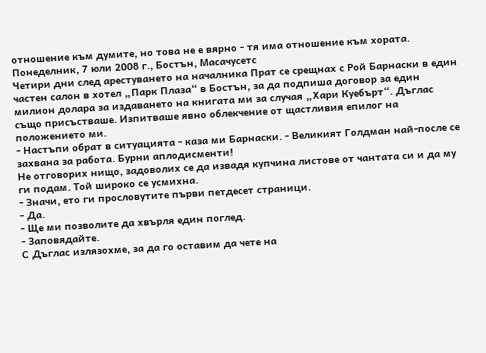отношение към думите, но това не е вярно - тя има отношение към хората.
Понеделник, 7 юли 2008 г., Бостън, Масачусетс
Четири дни след арестуването на началника Прат се срещнах с Рой Барнаски в един частен салон в хотел „Парк Плаза“ в Бостън, за да подпиша договор за един милион долара за издаването на книгата ми за случая „Хари Куебърт“. Дъглас също присъстваше. Изпитваше явно облекчение от щастливия епилог на положението ми.
- Настъпи обрат в ситуацията - каза ми Барнаски. - Великият Голдман най-после се захвана за работа. Бурни аплодисменти!
Не отговорих нищо, задоволих се да извадя купчина листове от чантата си и да му ги подам. Той широко се усмихна.
- Значи, ето ги прословутите първи петдесет страници.
- Да.
- Ще ми позволите да хвърля един поглед.
- Заповядайте.
С Дъглас излязохме, за да го оставим да чете на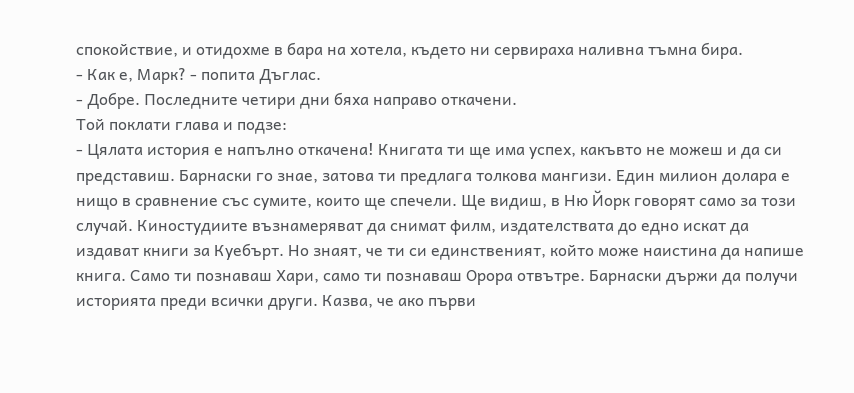спокойствие, и отидохме в бара на хотела, където ни сервираха наливна тъмна бира.
- Как е, Марк? - попита Дъглас.
- Добре. Последните четири дни бяха направо откачени.
Той поклати глава и подзе:
- Цялата история е напълно откачена! Книгата ти ще има успех, какъвто не можеш и да си представиш. Барнаски го знае, затова ти предлага толкова мангизи. Един милион долара е нищо в сравнение със сумите, които ще спечели. Ще видиш, в Ню Йорк говорят само за този случай. Киностудиите възнамеряват да снимат филм, издателствата до едно искат да издават книги за Куебърт. Но знаят, че ти си единственият, който може наистина да напише книга. Само ти познаваш Хари, само ти познаваш Орора отвътре. Барнаски държи да получи историята преди всички други. Казва, че ако първи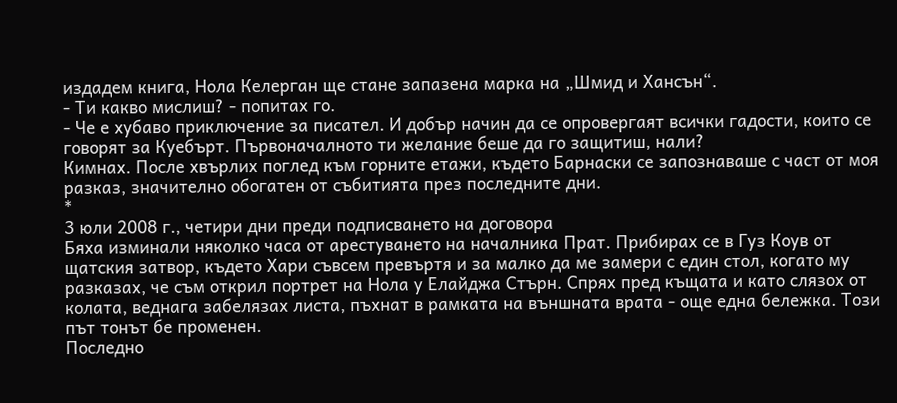издадем книга, Нола Келерган ще стане запазена марка на „Шмид и Хансън“.
- Ти какво мислиш? - попитах го.
- Че е хубаво приключение за писател. И добър начин да се опровергаят всички гадости, които се говорят за Куебърт. Първоначалното ти желание беше да го защитиш, нали?
Кимнах. После хвърлих поглед към горните етажи, където Барнаски се запознаваше с част от моя разказ, значително обогатен от събитията през последните дни.
*
3 юли 2008 г., четири дни преди подписването на договора
Бяха изминали няколко часа от арестуването на началника Прат. Прибирах се в Гуз Коув от щатския затвор, където Хари съвсем превъртя и за малко да ме замери с един стол, когато му разказах, че съм открил портрет на Нола у Елайджа Стърн. Спрях пред къщата и като слязох от колата, веднага забелязах листа, пъхнат в рамката на външната врата - още една бележка. Този път тонът бе променен.
Последно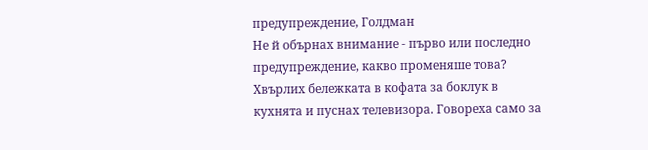предупреждение, Голдман
Не й обърнах внимание - първо или последно предупреждение, какво променяше това? Хвърлих бележката в кофата за боклук в кухнята и пуснах телевизора. Говореха само за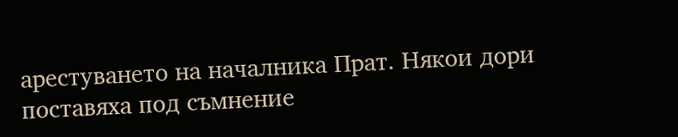арестуването на началника Прат. Някои дори поставяха под съмнение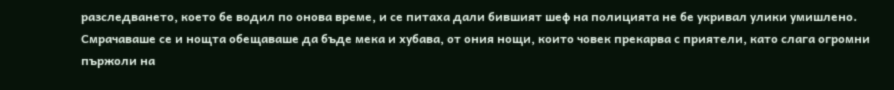разследването, което бе водил по онова време, и се питаха дали бившият шеф на полицията не бе укривал улики умишлено.
Смрачаваше се и нощта обещаваше да бъде мека и хубава, от ония нощи, които човек прекарва с приятели, като слага огромни пържоли на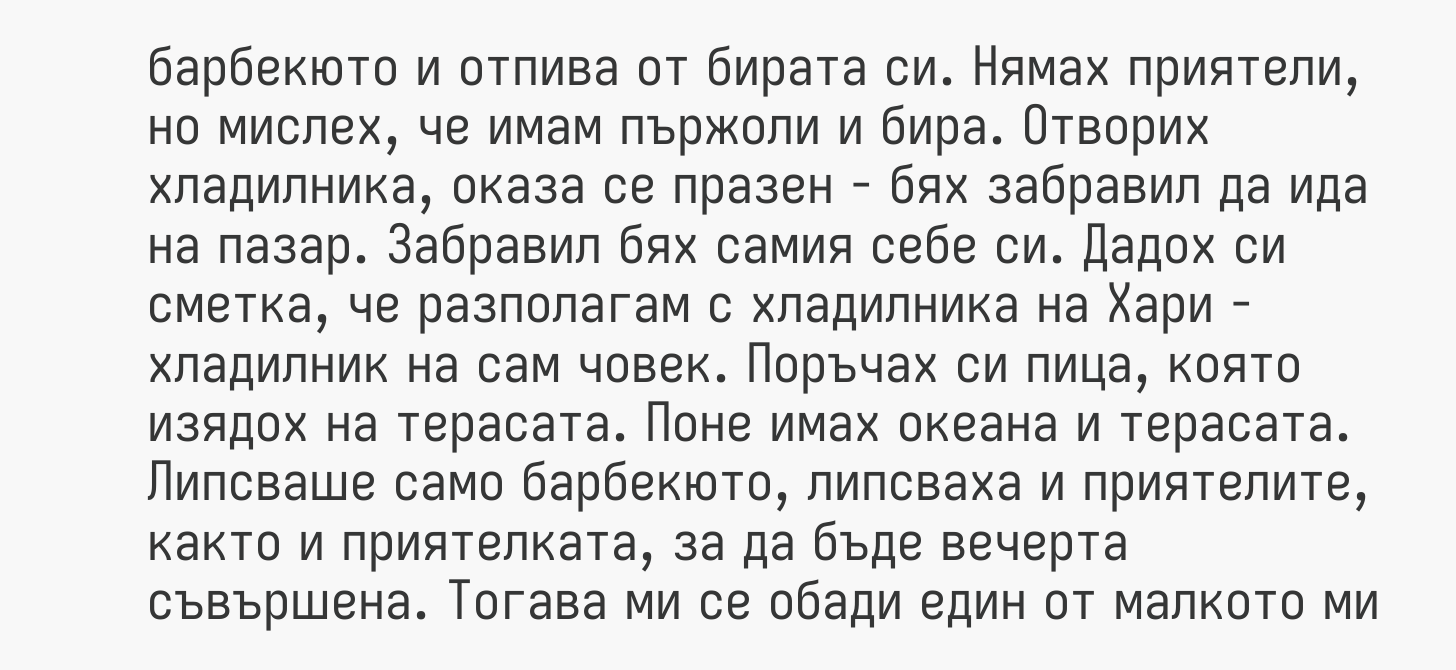барбекюто и отпива от бирата си. Нямах приятели, но мислех, че имам пържоли и бира. Отворих хладилника, оказа се празен - бях забравил да ида на пазар. Забравил бях самия себе си. Дадох си сметка, че разполагам с хладилника на Хари - хладилник на сам човек. Поръчах си пица, която изядох на терасата. Поне имах океана и терасата. Липсваше само барбекюто, липсваха и приятелите, както и приятелката, за да бъде вечерта съвършена. Тогава ми се обади един от малкото ми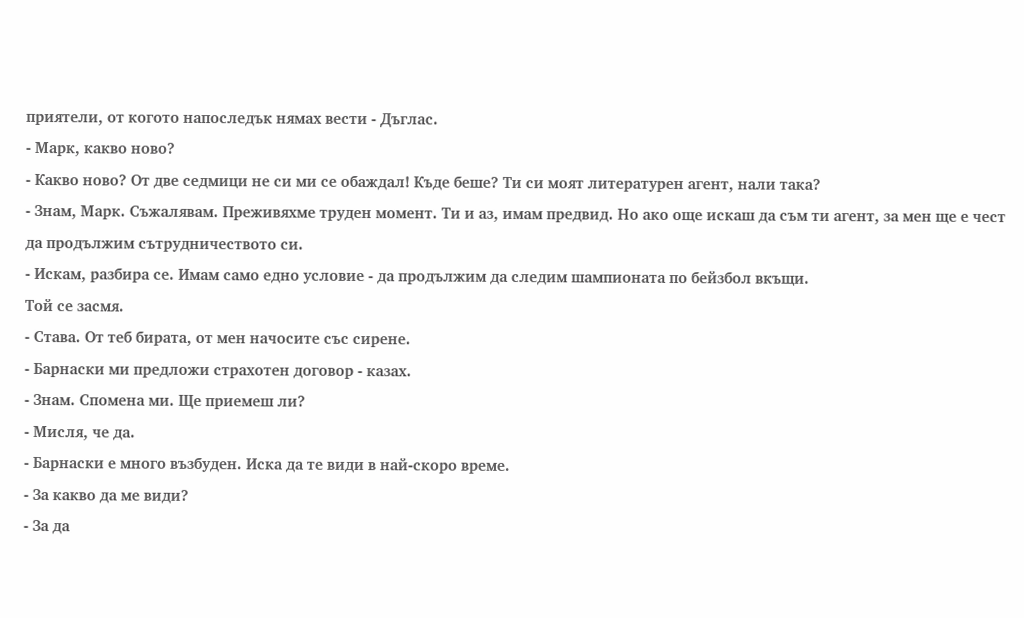приятели, от когото напоследък нямах вести - Дъглас.
- Марк, какво ново?
- Какво ново? От две седмици не си ми се обаждал! Къде беше? Ти си моят литературен агент, нали така?
- Знам, Марк. Съжалявам. Преживяхме труден момент. Ти и аз, имам предвид. Но ако още искаш да съм ти агент, за мен ще е чест да продължим сътрудничеството си.
- Искам, разбира се. Имам само едно условие - да продължим да следим шампионата по бейзбол вкъщи.
Той се засмя.
- Става. От теб бирата, от мен начосите със сирене.
- Барнаски ми предложи страхотен договор - казах.
- Знам. Спомена ми. Ще приемеш ли?
- Мисля, че да.
- Барнаски е много възбуден. Иска да те види в най-скоро време.
- За какво да ме види?
- За да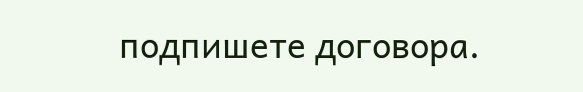подпишете договора.